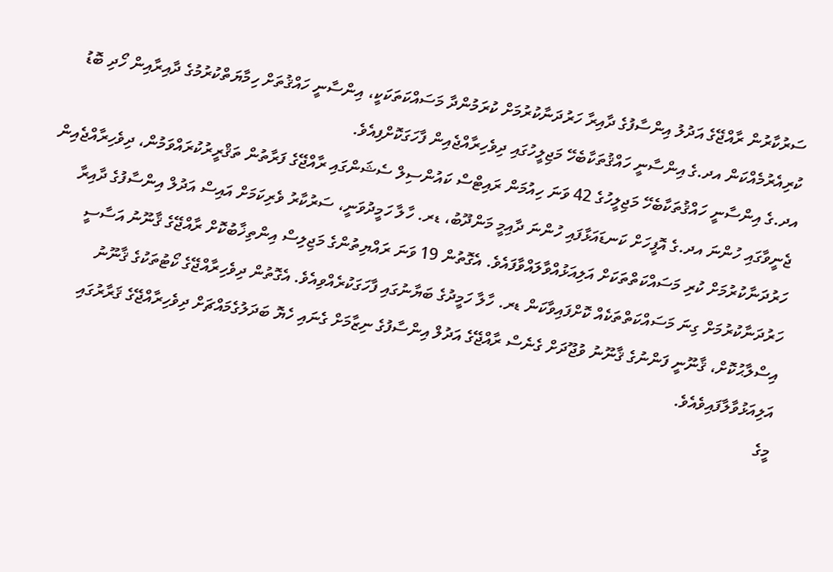ސަރުކާރުން ރާއްޖޭގެ އަދުލު އިންސާފުގެ ދާއިރާ ހަރުދަނާކުރުމަށް ކުރަމުންދާ މަސައްކަތަކަކީ، އިންސާނީ ހައްޤުތަށް ހިމާޔަތްކުރުމުގެ ދާއިރާއިން ހޯދި ބޮޑު ކުރިއެރުމެއްކަން އދ.ގެ އިންސާނީ ހައްޤުތަކާބެހޭ މަޖިލީހުގައި ދިވެހިރާއްޖެއިން ފާހަގަކޮށްފިއެވެ.
އދ.ގެ އިންސާނީ ހައްޤުތަކާބެހޭ މަޖިލީހުގެ 42 ވަނަ ހިއުމަން ރައިޓްސް ކައުންސިލް ސެޝަންގައި ރާއްޖޭގެ ފަރާތުން ތަޤްރީރުކުރައްވަމުން، ދިވެހިރާއްޖެއިން ޖެނީވާގައި ހުންނަ އދ.ގެ އޮފީހަށް ކަނޑައަޅާފައި ހުންނަ ދާއިމީ މަންދޫބު، ޑރ. ހާލާ ހަމީދުވަނީ، ސަރުކާރު ވެރިކަމަށް އައިސް އަދުލް އިންސާފުގެ ދާއިރާ ހަރުދަނާކުރުމަށް ކުރި މަސައްކަތްތަކަށް އަލިއަޅުއްވާލައްވާފައެވެ. އެގޮތުން 19 ވަނަ ރައްޔިތުންގެ މަޖިލިސް އިންތިޚާބުކޮށް ރާއްޖޭގެ ޤާނޫނު އަސާސީ ހަރުދަނާކުރުމަށް ގިނަ މަސައްކަތްތަކެއް ކޮށްފައިވާކަން ޑރ. ހާލާ ހަމީދުގެ ބަޔާނުގައި ފާހަގަކުރެއްވިއެވެ. އެގޮތުން ދިވެހިރާއްޖޭގެ ކޯޓުތަކުގެ ޤާނޫނު އިސްލާޙުކޮށް، ޤާނޫނީ ފަންނުގެ ޤާނޫނު ވުޖޫދަށް ގެނެސް ރާއްޖޭގެ އަދުލް އިންސާފުގެ ނިޒާމަށް ގެނައި ހެޔޮ ބަދަލުގެމައްޗަށް ދިވެހިރާއްޖޭގެ ޤަރާރުގައި އަލިއަޅުވާލާފައިވެއެވެ.
މީގެ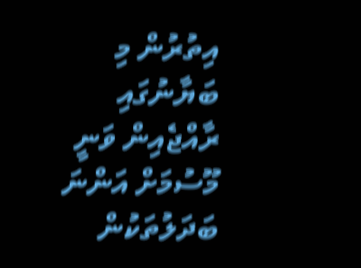އިތުރުން މި ބަޔާނުގައި ރާއްޖެއިން ވަނީ މޫސުމަށް އަންނަ ބަދަލުތަކުން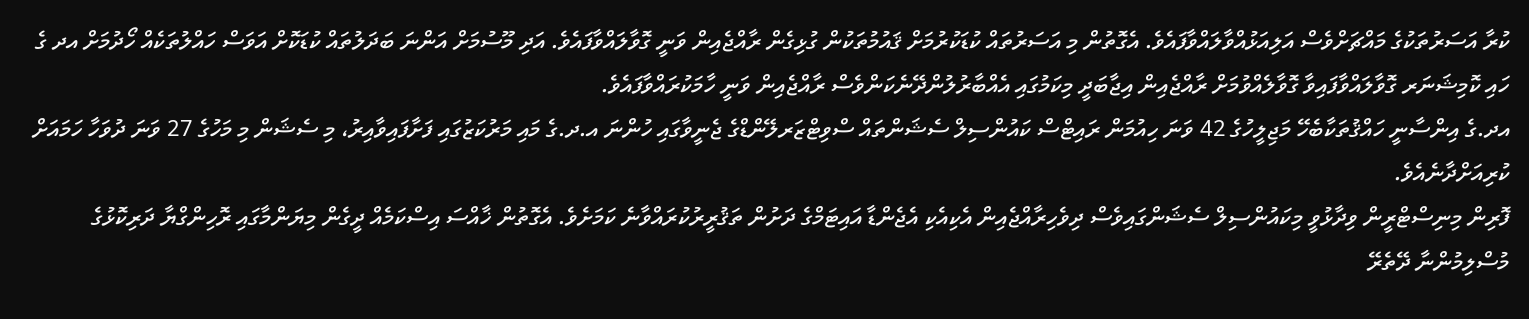ކުރާ އަސަރުތަކުގެ މައްޗަށްވެސް އަލިއަޅުއްވާލައްވާފައެވެ. އެގޮތުން މި އަސަރުތައް ކުޑަކުރުމަށް ޤައުމުތަކުން ގުޅިގެން ރާއްޖެއިން ވަނީ ގޮވާލައްވާފައެވެ. އަދި މޫސުމަށް އަންނަ ބަދަލުތައް ކުޑަކޮށް އަވަސް ހައްލުތަކެއް ހޯދުމަށް އދ ގެ ހައި ކޮމިޝަނަރ ގޮވާލައްވާފައިވާ ގޮވާލެއްވުމަށް ރާއްޖެއިން އިޖާބަދީ މިކަމުގައި އެއްބާރުލުންދޭނެކަންވެސް ރާއްޖެއިން ވަނީ ހާމަކުރައްވާފައެވެ.
އދ.ގެ އިންސާނީ ހައްޤުތަކާބެހޭ މަޖިލީހުގެ 42 ވަނަ ހިއުމަން ރައިޓްސް ކައުންސިލް ސެޝަންތައް ސްވިޓްޒަރލޭންޑްގެ ޖެނީވާގައި ހުންނަ އ.ދ.ގެ މައި މަރުކަޒުގައި ފަށާފައިވާއިރު، މި ސެޝަން މި މަހުގެ 27 ވަނަ ދުވަހާ ހަމައަށް ކުރިއަށްދާނެއެވެ.
ފޮރިން މިނިސްޓްރީން ވިދާޅުވީ މިކައުންސިލް ސެޝަންގައިވެސް ދިވެހިރާއްޖެއިން އެކިއެކި އެޖެންޑާ އައިޓަމްގެ ދަށުން ތަޤުރީރުކުރައްވާނެ ކަމަށެވެ. އެގޮތުން ޚާއްސަ އިސްކަމެއް ދީގެން މިޔަންމާގައި ރޮހިންގްޔާ ދަރިކޮޅުގެ މުސްލިމުންނާ ދޭތެރޭ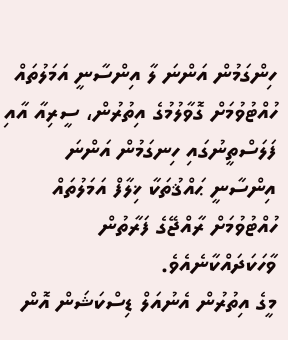ހިންގަމުން އަންނަ ލާ އިންސާނީ އަމަލުތައް ހުއްޓުވުމަށް ގޮވާލުމުގެ އިތުރުން، ސީރިއާ އާއި ފަލަސްތީނުގައި ހިނގަމުން އަންނަ އިންސާނީ ޙައްޤުތަކާ ޚިލާފް އަމަލުތައް ހުއްޓުވުމަށް ރާއްޖޭގެ ފަރާތުން ވާހަކަދައްކާނެއެވެ.
މީގެ އިތުރުން އެނުއަލް ޑިސްކަޝަން އޮން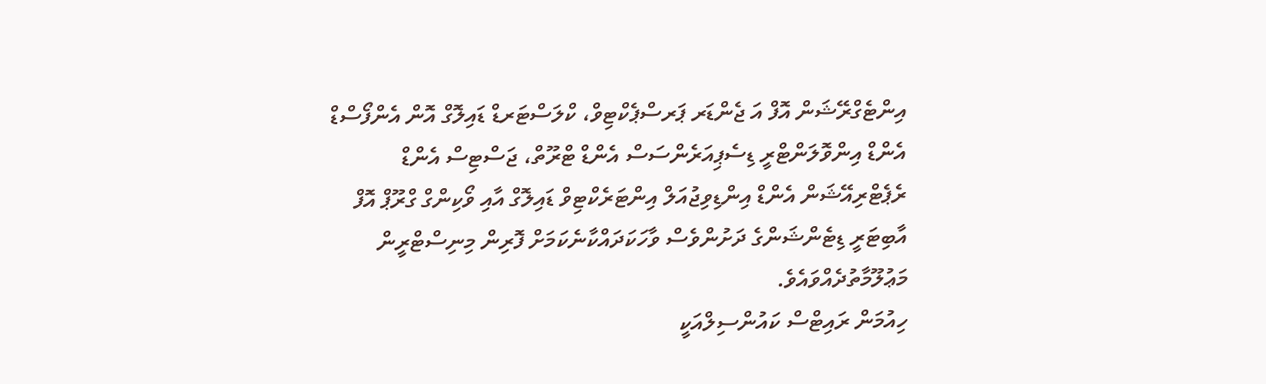އިންޓެގްރޭޝަން އޮފް އަ ޖެންޑަރ ޕަރސްޕެކްޓިވް، ކްލަސްޓަރޑް ޑައިލޮގް އޮން އެންފޯސްޑް އެންޑް އިންވޮލަންޓްރީ ޑިސެޕިއަރެންސަސް އެންޑް ޓްރޫތް، ޖަސްޓިސް އެންޑް ރެޕެޓްރިއޭޝަން އެންޑް އިންޑިވިޖުއަލް އިންޓަރެކްޓިވް ޑައިލޮގް އާއި ވޯކިންގް ގްރޫޕް އޮފް އާބިޓަރީ ޑިޓެންޝަންގެ ދަށުންވެސް ވާހަކަދައްކާނެކަމަށް ފޮރިން މިނިސްޓްރީން މަޢުލޫމާތުދެއްވައެވެ.
ހިއުމަން ރައިޓްސް ކައުންސިލްއަކީ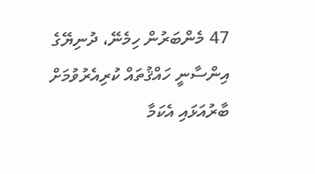47 މެންބަރުން ހިމެނޭ، ދުނިޔޭގެ އިންސާނީ ހައްޤުތައް ކުރިއެރުވުމަށް ބާރުއަޅައި އެކަމާ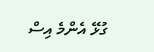ގުޅޭ އެންމެ އިސް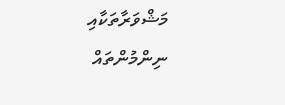މަޝްވަރާތަކާއި ނިންމުންތައް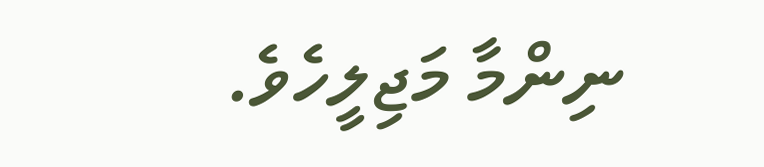ނިންމާ މަޖިލީހެވެ.